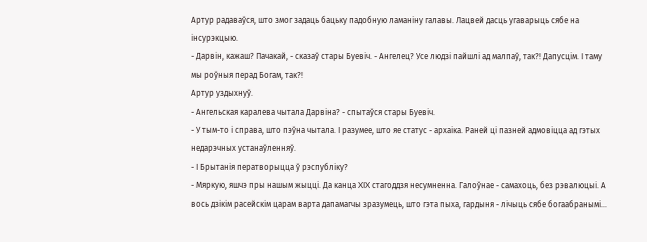Артур радаваўся, што змог задаць бацьку падобную ламаніну галавы. Лацвей дасць угаварыць сябе на інсурэкцыю.
- Дарвін, кажаш? Пачакай, - сказаў стары Буевіч. - Ангелец? Усе людзі пайшлі ад малпаў, так?! Дапусцім. І таму мы роўныя перад Богам, так?!
Артур уздыхнуў.
- Ангельская каралева чытала Дарвіна? - спытаўся стары Буевіч.
- У тым-то і справа, што пэўна чытала. І разумее, што яе статус - архаіка. Раней ці пазней адмовіцца ад гэтых недарэчных устанаўленняў.
- І Брытанія ператворыцца ў рэспубліку?
- Мяркую, яшчэ пры нашым жыцці. Да канца XIX стагоддзя несумненна. Галоўнае - самахоць, без рэвалюцыі. А вось дзікім расейскім царам варта дапамагчы зразумець, што гэта пыха, гардыня - лічыць сябе богаабранымі...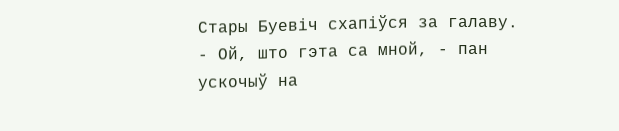Стары Буевіч схапіўся за галаву.
- Ой, што гэта са мной, - пан ускочыў на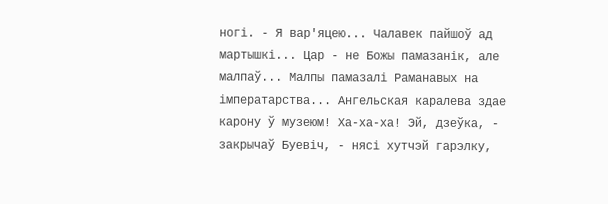ногі. - Я вар'яцею... Чалавек пайшоў ад мартышкі... Цар - не Божы памазанік, але малпаў... Малпы памазалі Раманавых на імператарства... Ангельская каралева здае карону ў музеюм! Ха-ха-ха! Эй, дзеўка, - закрычаў Буевіч, - нясі хутчэй гарэлку,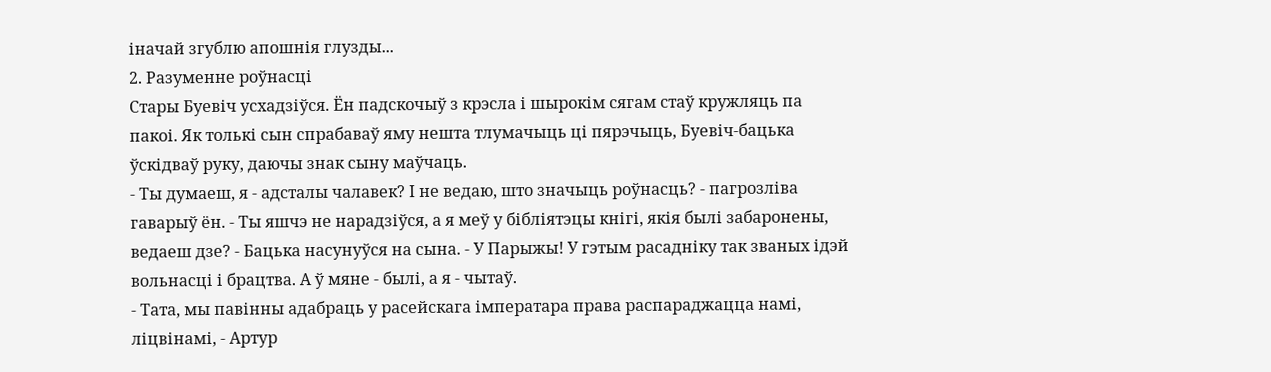іначай згублю апошнія глузды...
2. Разуменне роўнасці
Стары Буевіч усхадзіўся. Ён падскочыў з крэсла і шырокім сягам стаў кружляць па пакоі. Як толькі сын спрабаваў яму нешта тлумачыць ці пярэчыць, Буевіч-бацька ўскідваў руку, даючы знак сыну маўчаць.
- Ты думаеш, я - адсталы чалавек? І не ведаю, што значыць роўнасць? - пагрозліва гаварыў ён. - Ты яшчэ не нарадзіўся, а я меў у бібліятэцы кнігі, якія былі забаронены, ведаеш дзе? - Бацька насунуўся на сына. - У Парыжы! У гэтым расадніку так званых ідэй вольнасці і брацтва. А ў мяне - былі, а я - чытаў.
- Тата, мы павінны адабраць у расейскага імператара права распараджацца намі, ліцвінамі, - Артур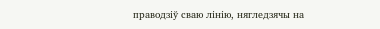праводзіў сваю лінію, нягледзячы на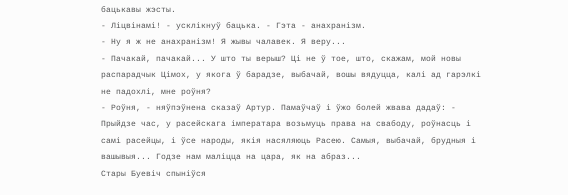бацькавы жэсты.
- Ліцвінамі! - усклікнуў бацька. - Гэта - анахранізм.
- Ну я ж не анахранізм! Я жывы чалавек. Я веру...
- Пачакай, пачакай... У што ты верыш? Ці не ў тое, што, скажам, мой новы распарадчык Цімох, у якога ў барадзе, выбачай, вошы вядуцца, калі ад гарэлкі не падохлі, мне роўня?
- Роўня, - няўпэўнена сказаў Артур. Памаўчаў і ўжо болей жвава дадаў: - Прыйдзе час, у расейскага імператара возьмуць права на свабоду, роўнасць і самі расейцы, і ўсе народы, якія насяляюць Расею. Самыя, выбачай, брудныя і вашывыя... Годзе нам маліцца на цара, як на абраз...
Стары Буевіч спыніўся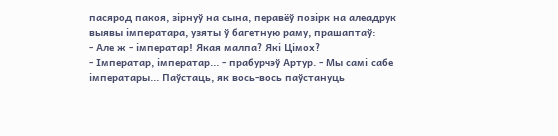пасярод пакоя, зірнуў на сына, перавёў позірк на алеадрук выявы імператара, узяты ў багетную раму, прашаптаў:
- Але ж - імператар! Якая малпа? Які Цімох?
- Імператар, імператар... - прабурчэў Артур. - Мы самі сабе імператары... Паўстаць, як вось-вось паўстануць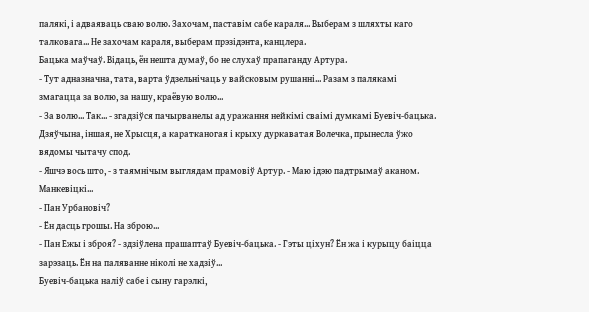палякі, і адваяваць сваю волю. Захочам, паставім сабе караля... Выберам з шляхты каго талковага... Не захочам караля, выберам прэзідэнта, канцлера.
Бацька маўчаў. Відаць, ён нешта думаў, бо не слухаў прапаганду Артура.
- Тут адназначна, тата, варта ўдзельнічаць у вайсковым рушанні... Разам з палякамі змагацца за волю, за нашу, краёвую волю...
- За волю... Так... - згадзіўся пачырванелы ад уражання нейкімі сваімі думкамі Буевіч-бацька.
Дзяўчына, іншая, не Хрысця, а каратканогая і крыху дуркаватая Волечка, прынесла ўжо вядомы чытачу спод.
- Яшчэ вось што, - з таямнічым выглядам прамовіў Артур. - Маю ідэю падтрымаў аканом. Манкевіцкі...
- Пан Урбановіч?
- Ён дасць грошы. На зброю...
- Пан Ежы і зброя? - здзіўлена прашаптаў Буевіч-бацька. - Гэты ціхун? Ён жа і курыцу баіцца зарэзаць. Ён на паляванне ніколі не хадзіў...
Буевіч-бацька наліў сабе і сыну гарэлкі,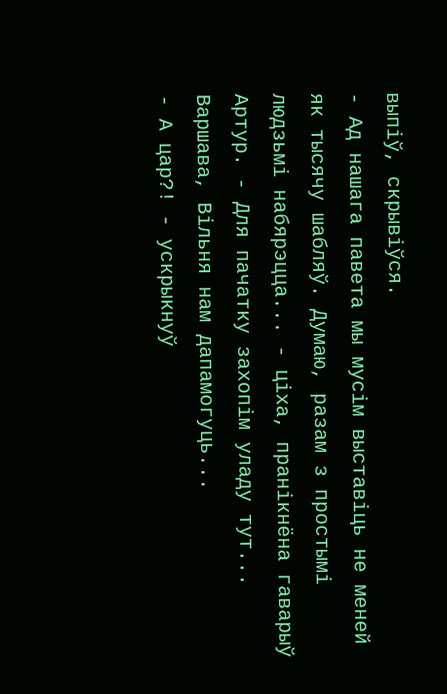выпіў, скрывіўся.
- Ад нашага павета мы мусім выставіць не меней як тысячу шабляў. Думаю, разам з простымі людзьмі набярэцца... - ціха, пранікнёна гаварыў Артур. - Для пачатку захопім уладу тут... Варшава, Вільня нам дапамогуць...
- А цар?! - ускрыкнуў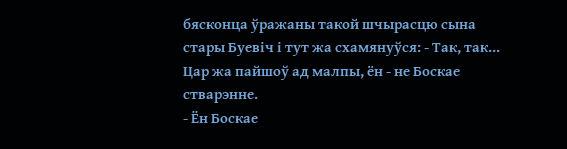бясконца ўражаны такой шчырасцю сына стары Буевіч і тут жа схамянуўся: - Так, так... Цар жа пайшоў ад малпы, ён - не Боскае стварэнне.
- Ён Боскае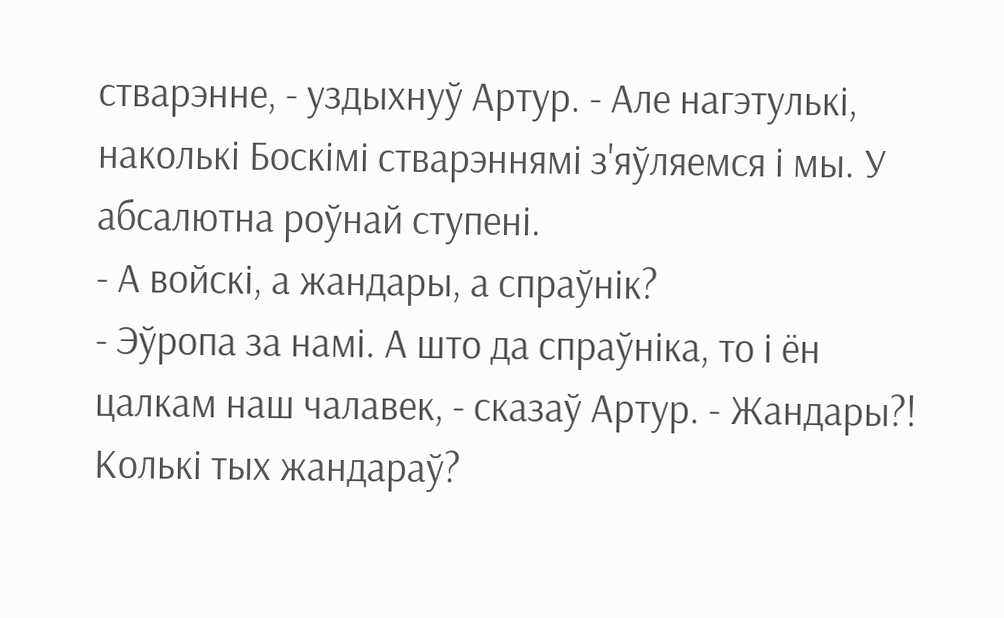стварэнне, - уздыхнуў Артур. - Але нагэтулькі, наколькі Боскімі стварэннямі з'яўляемся і мы. У абсалютна роўнай ступені.
- А войскі, а жандары, а спраўнік?
- Эўропа за намі. А што да спраўніка, то і ён цалкам наш чалавек, - сказаў Артур. - Жандары?! Колькі тых жандараў?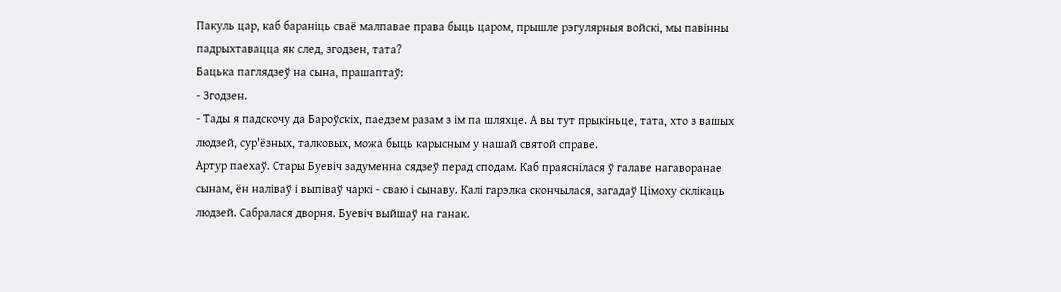Пакуль цар, каб бараніць сваё малпавае права быць царом, прышле рэгулярныя войскі, мы павінны падрыхтавацца як след, згодзен, тата?
Бацька паглядзеў на сына, прашаптаў:
- Згодзен.
- Тады я падскочу да Бароўскіх, паедзем разам з ім па шляхце. А вы тут прыкіньце, тата, хто з вашых людзей, сур'ёзных, талковых, можа быць карысным у нашай святой справе.
Артур паехаў. Стары Буевіч задуменна сядзеў перад сподам. Каб праяснілася ў галаве нагаворанае сынам, ён наліваў і выпіваў чаркі - сваю і сынаву. Калі гарэлка скончылася, загадаў Цімоху склікаць людзей. Сабралася дворня. Буевіч выйшаў на ганак.